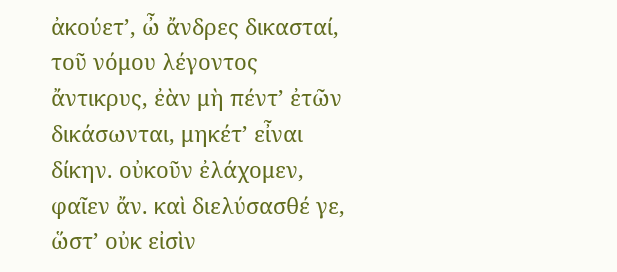ἀκούετʼ, ὦ ἄνδρες δικασταί, τοῦ νόμου λέγοντος ἄντικρυς, ἐὰν μὴ πέντʼ ἐτῶν δικάσωνται, μηκέτʼ εἶναι δίκην. οὐκοῦν ἐλάχομεν, φαῖεν ἄν. καὶ διελύσασθέ γε, ὥστʼ οὐκ εἰσὶν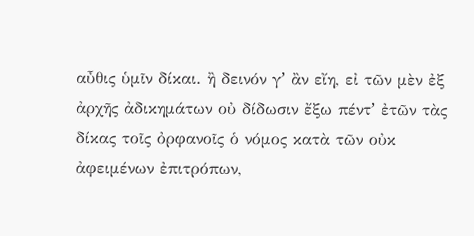αὖθις ὑμῖν δίκαι. ἢ δεινόν γʼ ἂν εἴη, εἰ τῶν μὲν ἐξ ἀρχῆς ἀδικημάτων οὐ δίδωσιν ἔξω πέντʼ ἐτῶν τὰς δίκας τοῖς ὀρφανοῖς ὁ νόμος κατὰ τῶν οὐκ ἀφειμένων ἐπιτρόπων,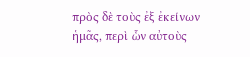πρὸς δὲ τοὺς ἐξ ἐκείνων ἡμᾶς, περὶ ὧν αὐτοὺς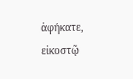ἀφήκατε, εἰκοστῷ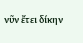νῦν ἔτει δίκην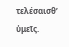τελέσαισθʼ ὑμεῖς.